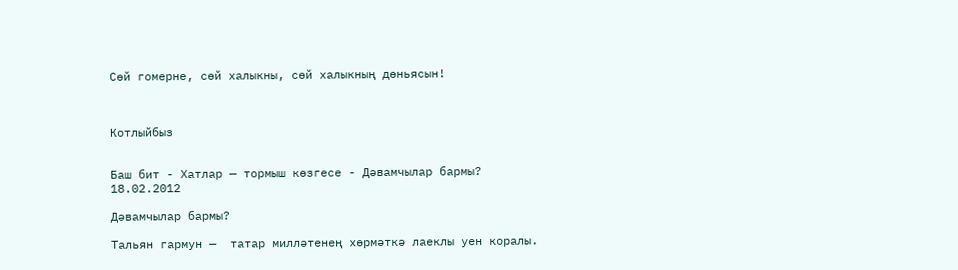Сөй гомерне, сөй халыкны, сөй халыкның дөньясын!



Котлыйбыз


Баш бит - Хатлар — тормыш көзгесе - Дәвамчылар бармы?
18.02.2012

Дәвамчылар бармы?

Тальян гармун —  татар милләтенең хөрмәткә лаеклы уен коралы.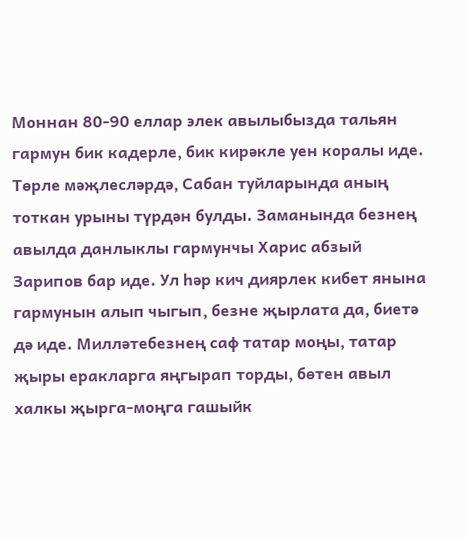Моннан 80-90 еллар элек авылыбызда тальян гармун бик кадерле, бик кирәкле уен коралы иде. Төрле мәҗлесләрдә, Сабан туйларында аның тоткан урыны түрдән булды. Заманында безнең авылда данлыклы гармунчы Харис абзый Зарипов бар иде. Ул һәр кич диярлек кибет янына гармунын алып чыгып, безне җырлата да, биетә дә иде. Милләтебезнең саф татар моңы, татар җыры еракларга яңгырап торды, бөтен авыл халкы җырга-моңга гашыйк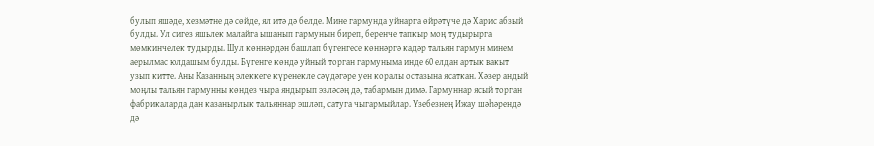булып яшәде, хезмәтне дә сөйде, ял итә дә белде. Мине гармунда уйнарга өйрәтүче дә Харис абзый булды. Ул сигез яшьлек малайга ышанып гармунын биреп, беренче тапкыр моң тудырырга мөмкинчелек тудырды. Шул көннәрдән башлап бүгенгесе көннәргә кадәр тальян гармун минем аерылмас юлдашым булды. Бүгенге көндә уйный торган гармуныма инде 60 елдан артык вакыт узып китте. Аны Казанның элеккеге күренекле сәүдәгәре уен коралы остазына ясаткан. Хәзер андый моңлы тальян гармунны көндез чыра яндырып эзләсәң дә, табармын димә. Гармуннар ясый торган фабрикаларда дан казанырлык тальяннар эшләп, сатуга чыгармыйлар. Үзебезнең Ижау шәһәрендә дә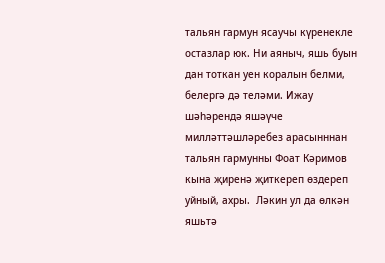тальян гармун ясаучы күренекле остазлар юк. Ни аяныч, яшь буын дан тоткан уен коралын белми, белергә дә теләми. Ижау шәһәрендә яшәүче милләттәшләребез арасынннан тальян гармунны Фоат Кәримов кына җиренә җиткереп өздереп уйный, ахры.  Ләкин ул да өлкән яшьтә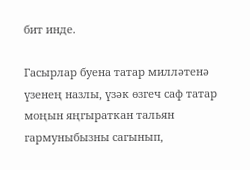бит инде.

Гасырлар буена татар милләтенә үзенең назлы, үзәк өзгеч саф татар моңын яңгыраткан тальян гармуныбызны сагынып,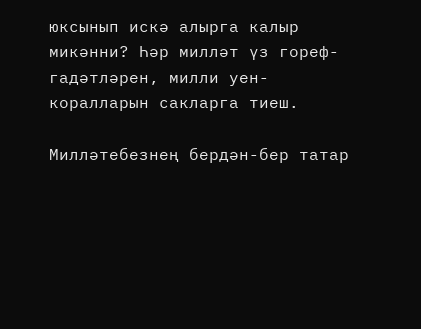юксынып искә алырга калыр микәнни? Һәр милләт үз гореф-гадәтләрен, милли уен-коралларын сакларга тиеш.

Милләтебезнең бердән-бер татар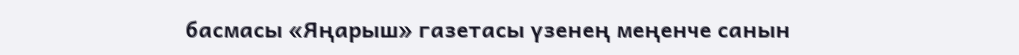басмасы «Яңарыш» газетасы үзенең меңенче санын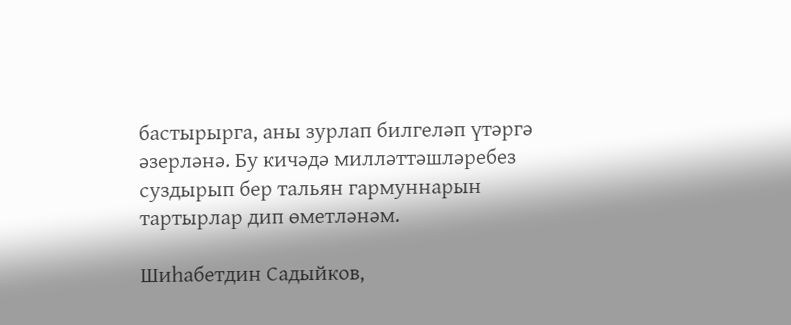бастырырга, аны зурлап билгеләп үтәргә әзерләнә. Бу кичәдә милләттәшләребез суздырып бер тальян гармуннарын тартырлар дип өметләнәм.

Шиһабетдин Садыйков,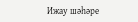Ижау шәһәре